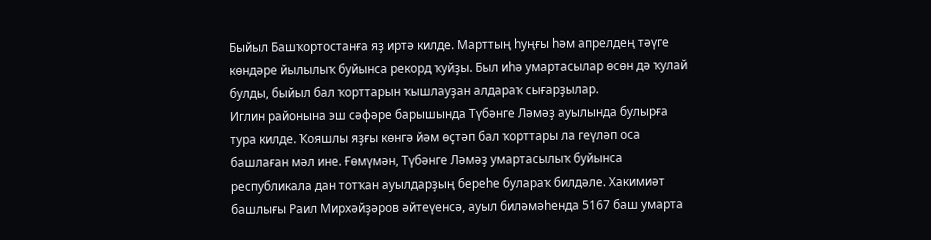Быйыл Башҡортостанға яҙ иртә килде. Марттың һуңғы һәм апрелдең тәүге көндәре йылылыҡ буйынса рекорд ҡуйҙы. Был иһә умартасылар өсөн дә ҡулай булды, быйыл бал ҡорттарын ҡышлауҙан алдараҡ сығарҙылар.
Иглин районына эш сәфәре барышында Түбәнге Ләмәҙ ауылында булырға тура килде. Ҡояшлы яҙғы көнгә йәм өҫтәп бал ҡорттары ла геүләп оса башлаған мәл ине. Ғөмүмән, Түбәнге Ләмәҙ умартасылыҡ буйынса республикала дан тотҡан ауылдарҙың береһе булараҡ билдәле. Хакимиәт башлығы Раил Мирхәйҙәров әйтеүенсә, ауыл биләмәһенда 5167 баш умарта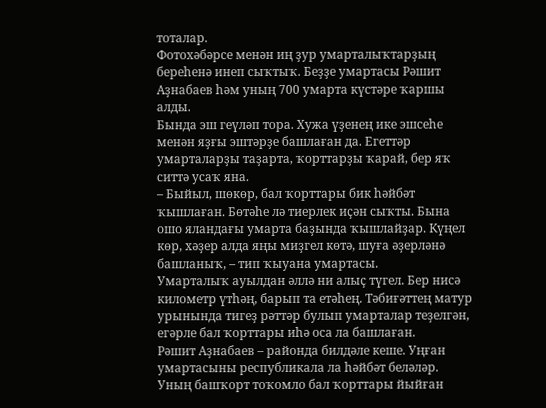тоталар.
Фотохәбәрсе менән иң ҙур умарталыҡтарҙың береһенә инеп сыҡтыҡ. Беҙҙе умартасы Рәшит Аҙнабаев һәм уның 700 умарта күстәре ҡаршы алды.
Бында эш геүләп тора. Хужа үҙенең ике эшсеһе менән яҙғы эштәрҙе башлаған да. Егеттәр умарталарҙы таҙарта, ҡорттарҙы ҡарай, бер яҡ ситтә усаҡ яна.
– Быйыл, шөкөр, бал ҡорттары бик һәйбәт ҡышлаған. Бөтәһе лә тиерлек иҫән сыҡты. Бына ошо яландағы умарта баҙында ҡышлайҙар. Күңел көр, хәҙер алда яңы миҙгел көтә, шуға әҙерләнә башланыҡ, – тип ҡыуана умартасы.
Умарталыҡ ауылдан әллә ни алыҫ түгел. Бер нисә километр үтһәң, барып та етәһең. Тәбиғәттең матур урынында тигеҙ рәттәр булып умарталар теҙелгән, егәрле бал ҡорттары иһә оса ла башлаған.
Рәшит Аҙнабаев – районда билдәле кеше. Уңған умартасыны республикала ла һәйбәт беләләр. Уның башҡорт тоҡомло бал ҡорттары йыйған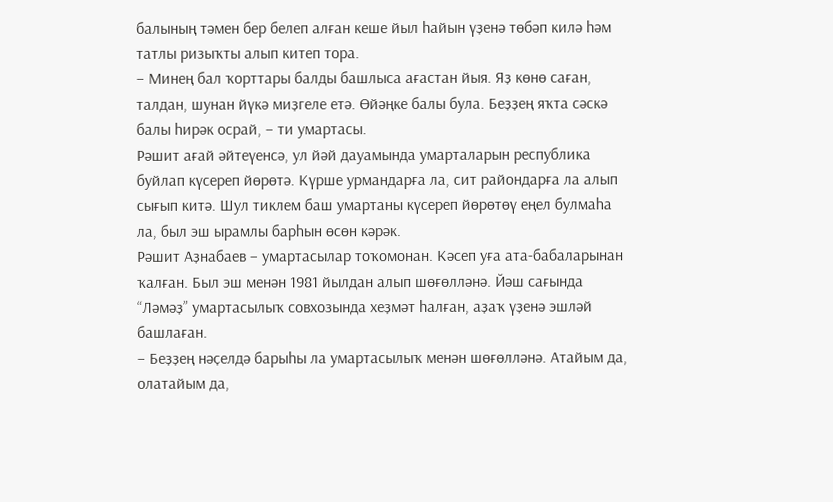балының тәмен бер белеп алған кеше йыл һайын үҙенә төбәп килә һәм татлы ризыҡты алып китеп тора.
– Минең бал ҡорттары балды башлыса ағастан йыя. Яҙ көнө саған, талдан, шунан йүкә миҙгеле етә. Өйәңке балы була. Беҙҙең яҡта сәскә балы һирәк осрай, – ти умартасы.
Рәшит ағай әйтеүенсә, ул йәй дауамында умарталарын республика буйлап күсереп йөрөтә. Күрше урмандарға ла, сит райондарға ла алып сығып китә. Шул тиклем баш умартаны күсереп йөрөтөү еңел булмаһа ла, был эш ырамлы барһын өсөн кәрәк.
Рәшит Аҙнабаев – умартасылар тоҡомонан. Кәсеп уға ата-бабаларынан ҡалған. Был эш менән 1981 йылдан алып шөғөлләнә. Йәш сағында “Ләмәҙ” умартасылыҡ совхозында хеҙмәт һалған, аҙаҡ үҙенә эшләй башлаған.
– Беҙҙең нәҫелдә барыһы ла умартасылыҡ менән шөғөлләнә. Атайым да, олатайым да,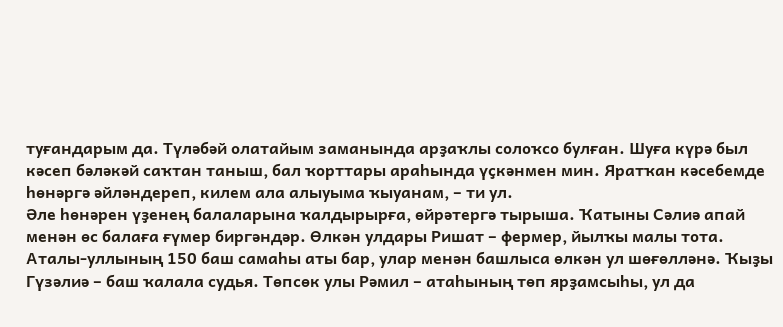туғандарым да. Түләбәй олатайым заманында арҙаҡлы солоҡсо булған. Шуға күрә был кәсеп бәләкәй саҡтан таныш, бал ҡорттары араһында үҫкәнмен мин. Яратҡан кәсебемде һөнәргә әйләндереп, килем ала алыуыма ҡыуанам, – ти ул.
Әле һөнәрен үҙенең балаларына ҡалдырырға, өйрәтергә тырыша. Ҡатыны Сәлиә апай менән өс балаға ғүмер биргәндәр. Өлкән улдары Ришат – фермер, йылҡы малы тота. Аталы-уллының 150 баш самаһы аты бар, улар менән башлыса өлкән ул шөғөлләнә. Ҡыҙы Гүзәлиә – баш ҡалала судья. Төпсөк улы Рәмил – атаһының төп ярҙамсыһы, ул да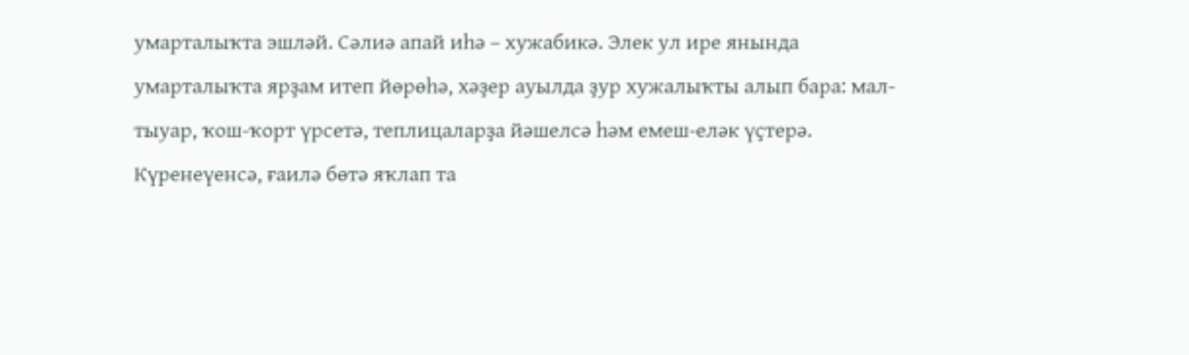умарталыҡта эшләй. Сәлиә апай иһә – хужабикә. Элек ул ире янында умарталыҡта ярҙам итеп йөрөһә, хәҙер ауылда ҙур хужалыҡты алып бара: мал-тыуар, ҡош-ҡорт үрсетә, теплицаларҙа йәшелсә һәм емеш-еләк үҫтерә.
Күренеүенсә, ғаилә бөтә яҡлап та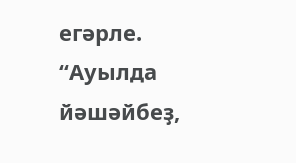егәрле. “Ауылда йәшәйбеҙ,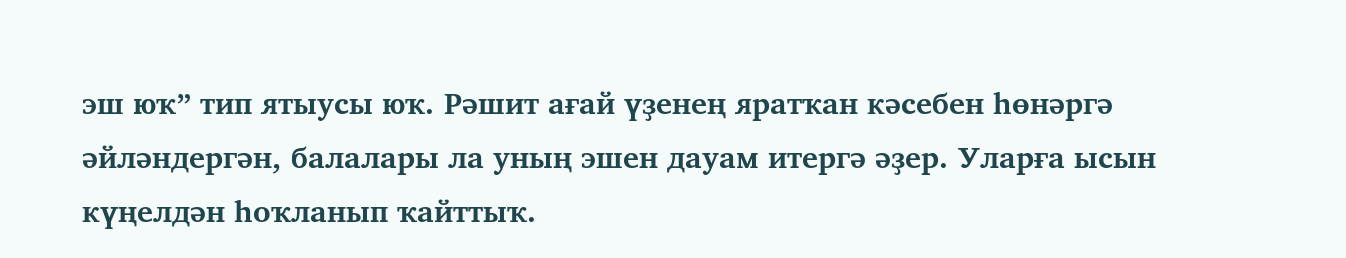эш юҡ” тип ятыусы юҡ. Рәшит ағай үҙенең яратҡан кәсебен һөнәргә әйләндергән, балалары ла уның эшен дауам итергә әҙер. Уларға ысын күңелдән һоҡланып ҡайттыҡ.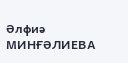Әлфиә МИНҒӘЛИЕВА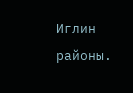Иглин районы.